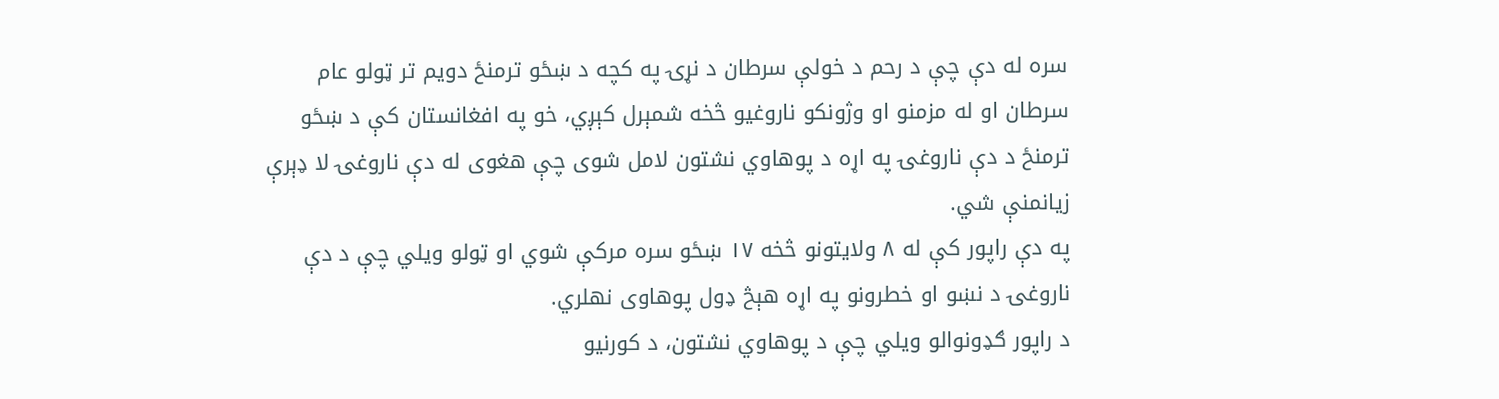سره له دې چې د رحم د خولې سرطان د نړۍ په کچه د ښځو ترمنځ دویم تر ټولو عام سرطان او له مزمنو او وژونکو ناروغیو څخه شمېرل کېږي، خو په افغانستان کې د ښځو ترمنځ د دې ناروغۍ په اړه د پوهاوي نشتون لامل شوی چې هغوی له دې ناروغۍ لا ډېرې زیانمنې شي.
په دې راپور کې له ۸ ولایتونو څخه ۱۷ ښځو سره مرکې شوي او ټولو ویلي چې د دې ناروغۍ د نښو او خطرونو په اړه هېڅ ډول پوهاوی نهلري.
د راپور ګډونوالو ویلي چې د پوهاوي نشتون، د کورنیو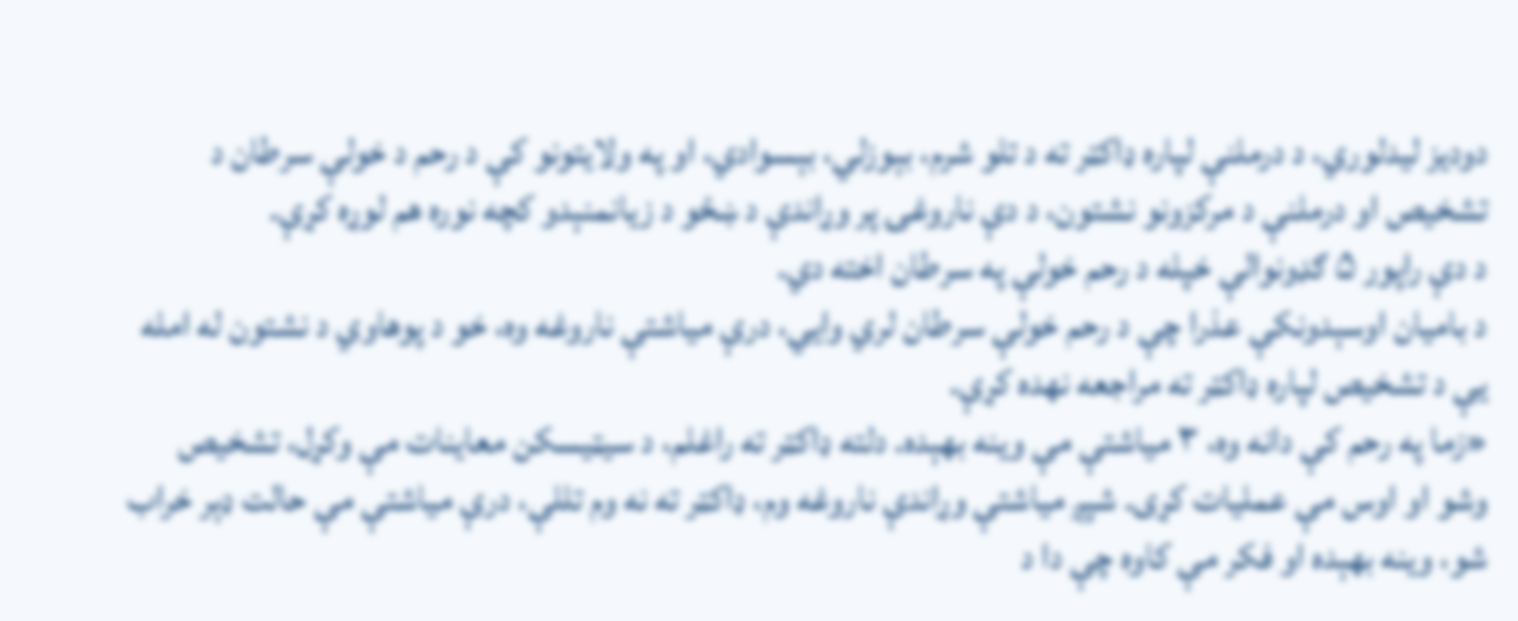دودیز لیدلوري، د درملنې لپاره ډاکټر ته د تلو شرم، بېوزلي، بېسوادي، او په ولایتونو کې د رحم د خولې سرطان د تشخیص او درملنې د مرکزونو نشتون، د دې ناروغۍ پر وړاندې د ښځو د زیانمنېدو کچه نوره هم لوړه کړې.
د دې راپور ۵ ګډونوالې خپله د رحم خولې په سرطان اخته دي.
د بامیان اوسېدونکې عذرا چې د رحم خولې سرطان لري وایي، درې میاشتې ناروغه وه، خو د پوهاوي د نشتون له امله یې د تشخیص لپاره ډاکټر ته مراجعه نهده کړې.
«زما په رحم کې دانه وه، ۳ میاشتې مې وینه بهېده. دلته ډاکټر ته راغلم، د سيټيسکن معاینات مې وکړل، تشخیص وشو او اوس مې عملیات کړی. شپږ میاشتې وړاندې ناروغه وم، ډاکټر ته نه وم تللې، درې میاشتې مې حالت ډېر خراب شو، وینه بهېده او فکر مې کاوه چې دا د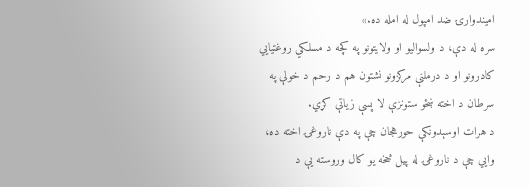امیندوارۍ ضد امپول له امله ده.»
سره له دې، د ولسوالیو او ولایتونو په کچه د مسلکي روغتیايي کادرونو او د درملنې مرکزونو نشتون هم د رحم د خولې په سرطان د اخته ښځو ستونزې لا پسې زیاتې کړي.
د هرات اوسېدونکې حورهجان چې په دې ناروغۍ اخته ده، وایي چې د ناروغۍ له پیل څخه یو کال وروسته یې د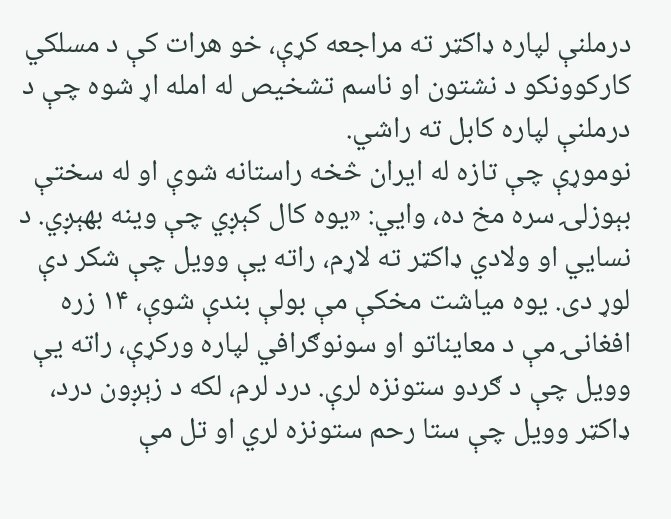درملنې لپاره ډاکټر ته مراجعه کړې، خو هرات کې د مسلکي کارکوونکو د نشتون او ناسم تشخیص له امله اړ شوه چې د درملنې لپاره کابل ته راشي.
نوموړې چې تازه له ایران څخه راستانه شوې او له سختې بېوزلۍ سره مخ ده، وایي: «یوه کال کېږي چې وینه بهېږي. د نسایي او ولادي ډاکټر ته لاړم، راته یې وویل چې شکر دې لوړ دی. یوه میاشت مخکې مې بولې بندې شوې، ۱۴ زره افغانۍ مې د معایناتو او سونوګرافي لپاره ورکړې، راته یې وویل چې د ګردو ستونزه لرې. درد لرم، لکه د زېږون درد، ډاکټر وویل چې ستا رحم ستونزه لري او تل مې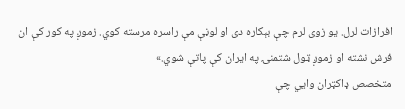افرازات لرل. یو زوی لرم چې بېکاره دی او لوڼې مې راسره مرسته کوي. زموږ په کور کې ان فرش نشته او زموږ ټول شتمنۍ په ایران کې پاتې شوي.»
متخصص ډاکټران وایي چې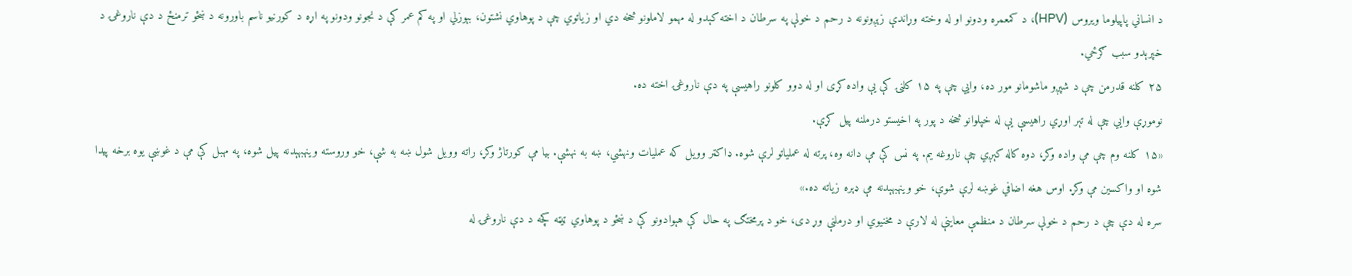د انساني پاپیلوما ویروس (HPV)، د کمعمره ودونو او له وخته وړاندې زېږونونه د رحم د خولې په سرطان د اخته کېدو له مهمو لاملونو څخه دي او زیاتوي چې د پوهاوي نشتون، بېوزلي او په کم عمر کې د نجونو ودونو په اړه د کورنیو ناسم باورونه د ښځو ترمنځ د دې ناروغۍ د خپرېدو سبب ګرځي.
۲۵ کلنه قدرمن چې د شپږو ماشومانو مور ده، وایي چې په ۱۵ کلنۍ کې یې واده کړی او له دوو کلونو راهیسې په دې ناروغۍ اخته ده.
نوموړې وایي چې له تېر اوړي راهیسې یې له خپلوانو څخه د پور په اخیستو درملنه پیل کړې.
«۱۵ کلنه وم چې مې واده وکړ، دوه کاله کېږي چې ناروغه یم. په نس کې مې دانه وه، پرته له عملیاتو لرې شوه. ډاکټر وویل که عملیات ونهشي، ښه به نهشې. بیا مې کورتاژ وکړ، راته وویل شول ښه به شې، خو وروسته وینهبهېدنه پیل شوه، په مهبل کې مې د غوښې یوه برخه پیدا شوه او واکسین مې وکړ. اوس هغه اضافي غوښه لرې شوې، خو وینهبهېدنه مې ډېره زیاته ده.»
سره له دې چې د رحم د خولې سرطان د منظمې معاینې له لارې د مخنیوي او درملنې وړ دی، خو د پرمختګ په حال کې هېوادونو کې د ښځو د پوهاوي ټیټه کچه د دې ناروغۍ له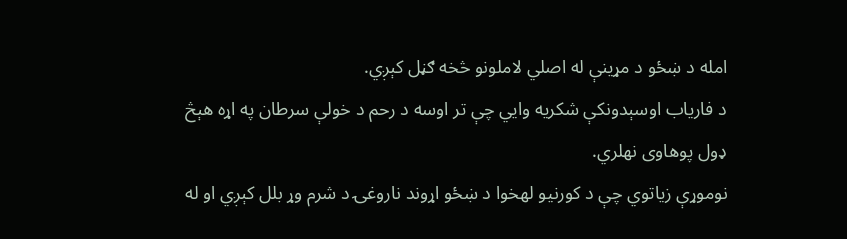امله د ښځو د مړینې له اصلي لاملونو څخه ګڼل کېږي.
د فاریاب اوسېدونکې شکریه وایي چې تر اوسه د رحم د خولې سرطان په اړه هېڅ ډول پوهاوی نهلري.
نوموړې زیاتوي چې د کورنیو لهخوا د ښځو اړوند ناروغۍ د شرم وړ بلل کېږي او له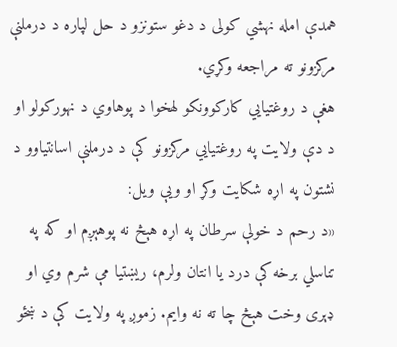همدې امله نهشي کولی د دغو ستونزو د حل لپاره د درملنې مرکزونو ته مراجعه وکړي.
هغې د روغتیايي کارکوونکو لهخوا د پوهاوي د نهورکولو او د دې ولایت په روغتیايي مرکزونو کې د درملنې اسانتیاوو د نشتون په اړه شکایت وکړ او ویې ویل:
«د رحم د خولې سرطان په اړه هېڅ نه پوهېږم او که په تناسلي برخه کې درد یا انتان ولرم، ریښتیا مې شرم وي او ډېری وخت هېڅ چا ته نه وایم. زموږ په ولایت کې د ښځو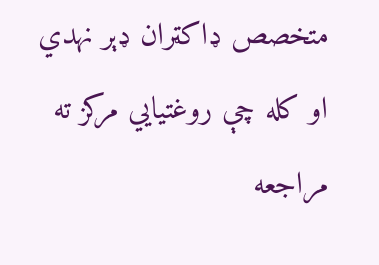متخصص ډاکټران ډېر نهدي او کله چې روغتیايي مرکز ته مراجعه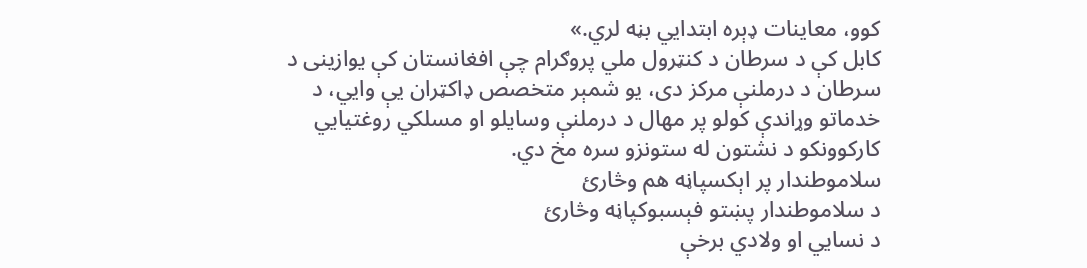کوو، معاینات ډېره ابتدایي بڼه لري.»
کابل کې د سرطان د کنټرول ملي پروګرام چې افغانستان کې یوازینی د سرطان د درملنې مرکز دی، یو شمېر متخصص ډاکټران یې وايي، د خدماتو وړاندې کولو پر مهال د درملنې وسایلو او مسلکي روغتیايي کارکوونکو د نشتون له ستونزو سره مخ دي.
سلاموطندار پر اېکسپاڼه هم وڅارئ
د سلاموطندار پښتو فېسبوکپاڼه وڅارئ
د نسایي او ولادي برخې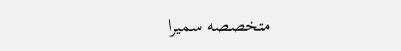متخصصه سمیرا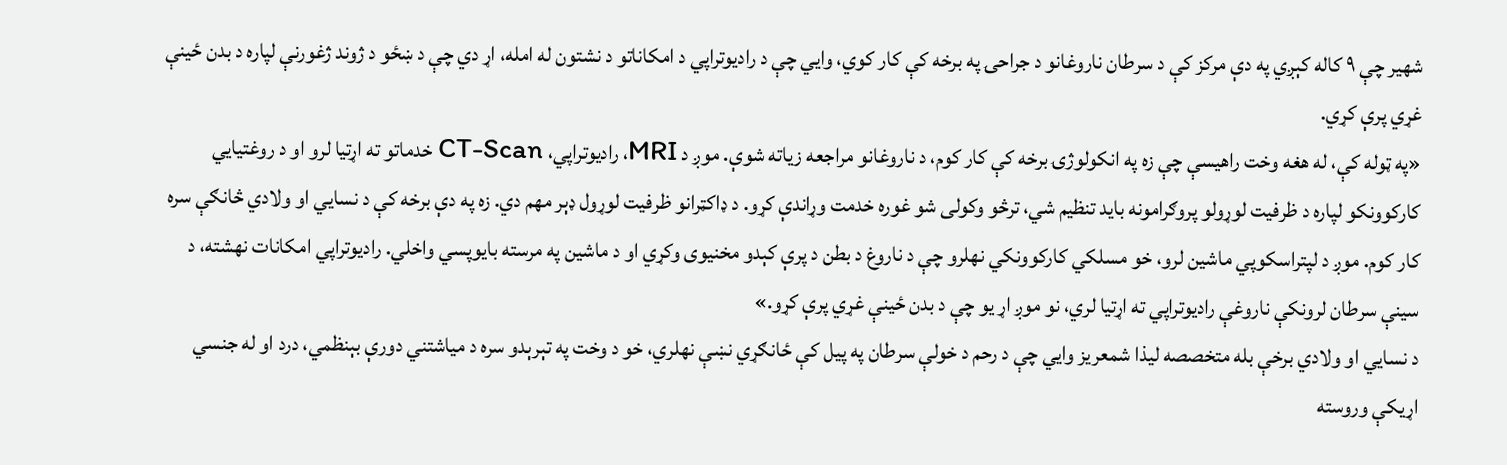شهیر چې ۹ کاله کېږي په دې مرکز کې د سرطان ناروغانو د جراحۍ په برخه کې کار کوي، وایي چې د رادیوتراپي د امکاناتو د نشتون له امله، اړ دي چې د ښځو د ژوند ژغورنې لپاره د بدن ځینې غړي پرې کړي.
«په ټوله کې، له هغه وخت راهیسې چې زه په انکولوژۍ برخه کې کار کوم، د ناروغانو مراجعه زیاته شوې. موږ د MRI، رادیوتراپي، CT-Scan خدماتو ته اړتیا لرو او د روغتیايي کارکوونکو لپاره د ظرفیت لوړولو پروګرامونه باید تنظیم شي، ترڅو وکولی شو غوره خدمت وړاندې کړو. د ډاکټرانو ظرفیت لوړول ډېر مهم دي. زه په دې برخه کې د نسایي او ولادي څانګې سره کار کوم. موږ د لپتراسکوپي ماشین لرو، خو مسلکي کارکوونکي نهلرو چې د ناروغ د بطن د پرې کېدو مخنیوی وکړي او د ماشین په مرسته بایوپسي واخلي. رادیوتراپي امکانات نهشته، د سینې سرطان لرونکې ناروغې رادیوتراپي ته اړتیا لري، نو موږ اړ یو چې د بدن ځینې غړي پرې کړو.»
د نسایي او ولادي برخې بله متخصصه لیذا شمعریز وایي چې د رحم د خولې سرطان په پیل کې ځانګړي نښې نهلري، خو د وخت په تېرېدو سره د میاشتني دورې بېنظمي، درد او له جنسي اړیکې وروسته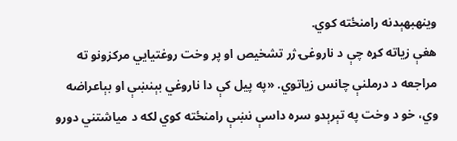وینهبهېدنه رامنځته کوي.
هغې زیاته کړه چې د ناروغۍ ژر تشخیص او پر وخت روغتیايي مرکزونو ته مراجعه د درملنې چانس زیاتوي. «په پیل کې دا ناروغي بېنښې او بېاعراضه وي، خو د وخت په تېرېدو سره داسې نښې رامنځته کوي لکه د میاشتني دورو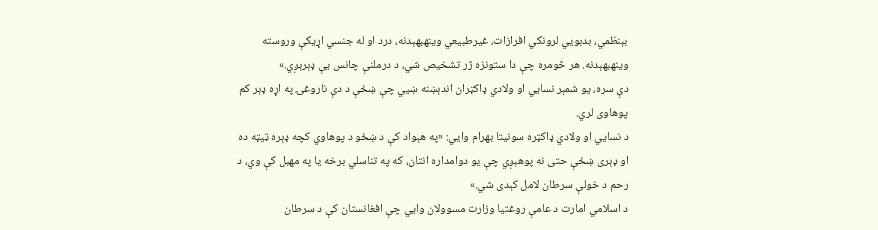بېنظمي، بدبویي لرونکي افرازات، غیرطبیعي وینهبهېدنه، درد او له جنسي اړیکې وروسته وینهبهېدنه. هر څومره چې دا ستونزه ژر تشخیص شي، د درملنې چانس یې ډېرېږي.»
دې سره، یو شمېر نسایي او ولادي ډاکټران اندېښنه ښيي چې ښځې د دې ناروغۍ په اړه ډېر کم پوهاوی لري.
د نسایي او ولادي ډاکټره سونیتا بهرام وایي: «په هېواد کې د ښځو د پوهاوي کچه ډېره ټيټه ده او ډېری ښځې حتی نه پوهېږي چې یو دوامداره انتان، که په تناسلي برخه یا په مهبل کې وي، د رحم د خولې سرطان لامل کېدی شي.»
د اسلامي امارت د عامې روغتیا وزارت مسوولان وایي چې افغانستان کې د سرطان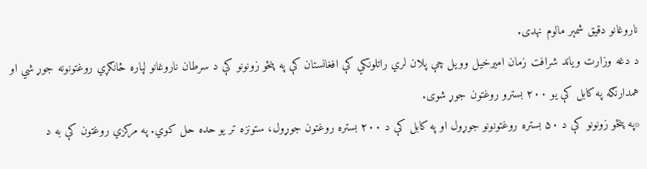ناروغانو دقیق شمېر مالوم نهدی.
د دغه وزارت ویاند شرافت زمان امیرخیل وویل چې پلان لري راتلونکي کې افغانستان کې په پنځو زونونو کې د سرطان ناروغانو لپاره ځانګړي روغتونونه جوړ شي او همدارنګه په کابل کې یو ۲۰۰ بسترو روغتون جوړ شوی.
«په پنځو زونونو کې د ۵۰ بستره روغتونونو جوړول او په کابل کې د ۲۰۰ بستره روغتون جوړول، ستونزه تر یو حده حل کوي. په مرکزي روغتون کې به د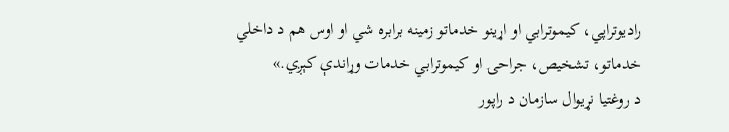رادیوتراپي، کیموترابي او اړینو خدماتو زمینه برابره شي او اوس هم د داخلي خدماتو، تشخیص، جراحۍ او کیموترابي خدمات وړاندې کېږي.»
د روغتیا نړیوال سازمان د راپور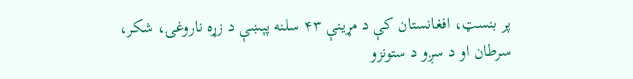پر بنسټ، افغانستان کې د مړینې ۴۳ سلنه پېښې د زړه ناروغۍ، شکر، سرطان او د سږو د ستونزو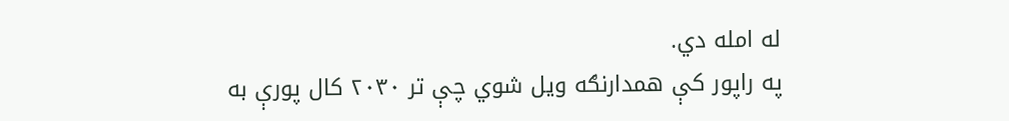له امله دي.
په راپور کې همدارنګه ویل شوي چې تر ۲۰۳۰ کال پورې به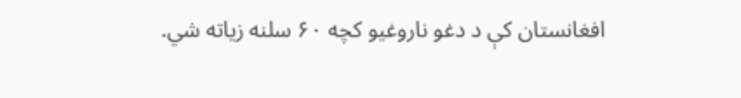افغانستان کې د دغو ناروغیو کچه ۶۰ سلنه زیاته شي.